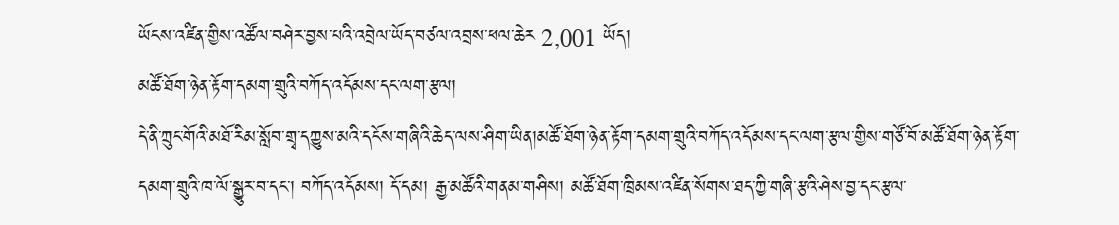ཡོངས་འཛིན་གྱིས་འཚོལ་བཤེར་བྱས་པའི་འབྲེལ་ཡོད་བཙལ་འབྲས་ཕལ་ཆེར 2,001 ཡོད།
མཚོ་ཐོག་ཉེན་རྟོག་དམག་གྲུའི་བཀོད་འདོམས་དང་ལག་རྩལ།
དེ་ནི་ཀྲུང་གོའི་མཐོ་རིམ་སློབ་གྲྭ་དཀྱུས་མའི་དངོས་གཞིའི་ཆེད་ལས་ཤིག་ཡིན།མཚོ་ཐོག་ཉེན་རྟོག་དམག་གྲུའི་བཀོད་འདོམས་དང་ལག་རྩལ་གྱིས་གཙོ་བོ་མཚོ་ཐོག་ཉེན་རྟོག་དམག་གྲུའི་ཁ་ལོ་སྒྱུར་བ་དང་། བཀོད་འདོམས། དོ་དམ། རྒྱ་མཚོའི་གནམ་གཤིས། མཚོ་ཐོག་ཁྲིམས་འཛིན་སོགས་ཐད་ཀྱི་གཞི་རྩའི་ཤེས་བྱ་དང་རྩལ་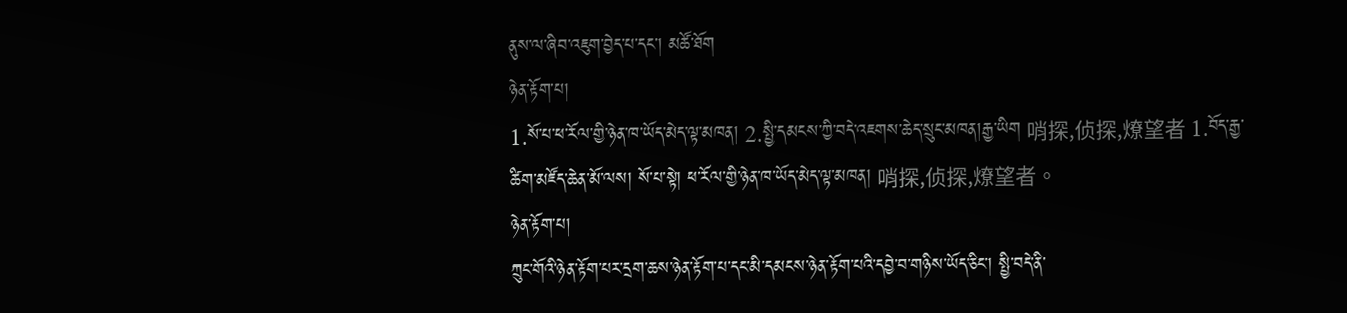ནུས་ལ་ཞིབ་འཇུག་བྱེད་པ་དང་། མཚོ་ཐོག
ཉེན་རྟོག་པ།
1.སོ་པ་ཕ་རོལ་གྱི་ཉེན་ཁ་ཡོད་མེད་ལྟ་མཁན། 2.སྤྱི་དམངས་ཀྱི་བདེ་འཇགས་ཆེད་སྲུང་མཁན།རྒྱ་ཡིག 哨探,侦探,燎望者 1.བོད་རྒྱ་ཚིག་མཛོད་ཆེན་མོ་ལས། སོ་པ་སྟེ། ཕ་རོལ་གྱི་ཉེན་ཁ་ཡོད་མེད་ལྟ་མཁན། 哨探,侦探,燎望者。
ཉེན་རྟོག་པ།
ཀྲུང་གོའི་ཉེན་རྟོག་པར་དྲག་ཆས་ཉེན་རྟོག་པ་དང་མི་དམངས་ཉེན་རྟོག་པའི་དབྱེ་བ་གཉིས་ཡོད་ཅིང་། སྤྱི་བདེ་ནི་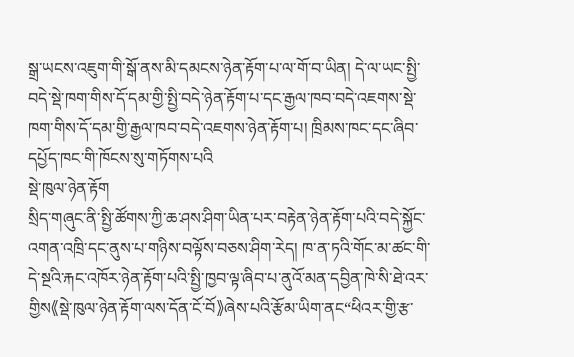སྒྲ་ཡངས་འཇུག་གི་སྒོ་ནས་མི་དམངས་ཉེན་རྟོག་པ་ལ་གོ་བ་ཡིན། དེ་ལ་ཡང་སྤྱི་བདེ་སྡེ་ཁག་གིས་དོ་དམ་གྱི་སྤྱི་བདེ་ཉེན་རྟོག་པ་དང་རྒྱལ་ཁབ་བདེ་འཇགས་སྡེ་ཁག་གིས་དོ་དམ་གྱི་རྒྱལ་ཁབ་བདེ་འཇགས་ཉེན་རྟོག་པ། ཁྲིམས་ཁང་དང་ཞིབ་དཔྱོད་ཁང་གི་ཁོངས་སུ་གཏོགས་པའི
སྡེ་ཁུལ་ཉེན་རྟོག
སྲིད་གཞུང་ནི་སྤྱི་ཚོགས་ཀྱི་ཆ་ཤས་ཤིག་ཡིན་པར་བརྟེན་ཉེན་རྟོག་པའི་བདེ་སྐྱོང་འགན་འཁྲི་དང་ནུས་པ་གཉིས་བལྟོས་བཅས་ཤིག་རེད། ཁ་ན་ཏའི་གོང་མ་ཚང་གི་དེ་སྔའི་རྐང་འཁོར་ཉེན་རྟོག་པའི་སྤྱི་ཁྱབ་ལྟ་ཞིབ་པ་ནུའོ་མན་དབྱིན་ཁེ་སི་ཐེ་འར་གྱིས《སྡེ་ཁུལ་ཉེན་རྟོག་ལས་དོན་ངོ་བོ》ཞེས་པའི་རྩོམ་ཡིག་ནང“ཕིའར་གྱི་རྩ་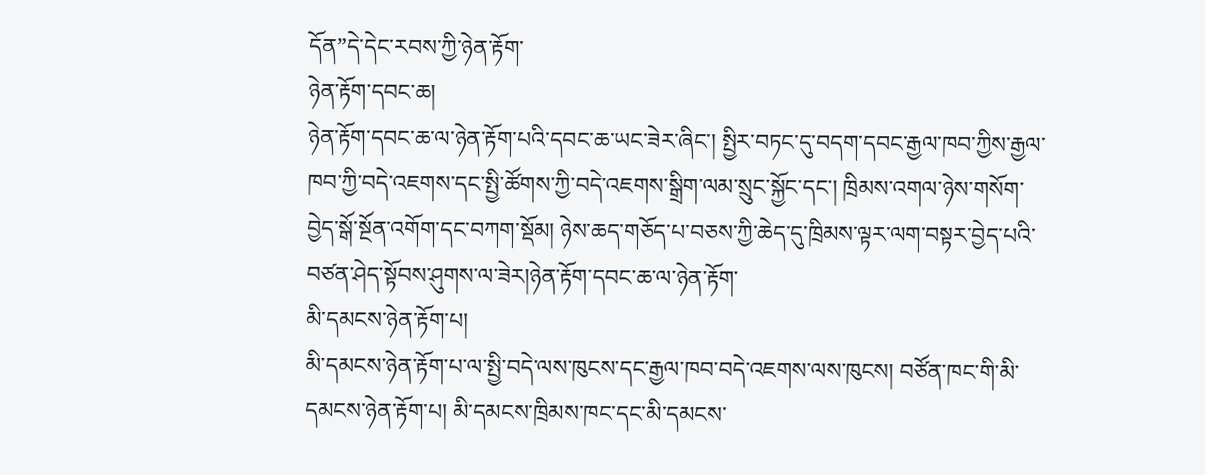དོན”དེ་དེང་རབས་ཀྱི་ཉེན་རྟོག་
ཉེན་རྟོག་དབང་ཆ།
ཉེན་རྟོག་དབང་ཆ་ལ་ཉེན་རྟོག་པའི་དབང་ཆ་ཡང་ཟེར་ཞིང་། སྤྱིར་བཏང་དུ་བདག་དབང་རྒྱལ་ཁབ་ཀྱིས་རྒྱལ་ཁབ་ཀྱི་བདེ་འཇགས་དང་སྤྱི་ཚོགས་ཀྱི་བདེ་འཇགས་སྒྲིག་ལམ་སྲུང་སྐྱོང་དང་། ཁྲིམས་འགལ་ཉེས་གསོག་བྱེད་སྒོ་སྔོན་འགོག་དང་བཀག་སྡོམ། ཉེས་ཆད་གཅོད་པ་བཅས་ཀྱི་ཆེད་དུ་ཁྲིམས་ལྟར་ལག་བསྟར་བྱེད་པའི་བཙན་ཤེད་སྟོབས་ཤུགས་ལ་ཟེར།ཉེན་རྟོག་དབང་ཆ་ལ་ཉེན་རྟོག་
མི་དམངས་ཉེན་རྟོག་པ།
མི་དམངས་ཉེན་རྟོག་པ་ལ་སྤྱི་བདེ་ལས་ཁུངས་དང་རྒྱལ་ཁབ་བདེ་འཇགས་ལས་ཁུངས། བཙོན་ཁང་གི་མི་དམངས་ཉེན་རྟོག་པ། མི་དམངས་ཁྲིམས་ཁང་དང་མི་དམངས་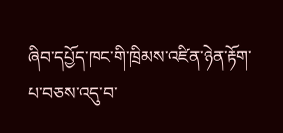ཞིབ་དཔྱོད་ཁང་གི་ཁྲིམས་འཛིན་ཉེན་རྟོག་པ་བཅས་འདུ་བ་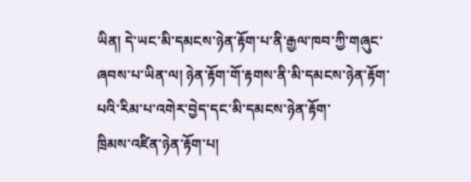ཡིན། དེ་ཡང་མི་དམངས་ཉེན་རྟོག་པ་ནི་རྒྱལ་ཁབ་ཀྱི་གཞུང་ཞབས་པ་ཡིན་ལ། ཉེན་རྟོག་གོ་རྟགས་ནི་མི་དམངས་ཉེན་རྟོག་པའི་རིམ་པ་འགེར་བྱེད་དང་མི་དམངས་ཉེན་རྟོག་
ཁྲིམས་འཛིན་ཉེན་རྟོག་པ།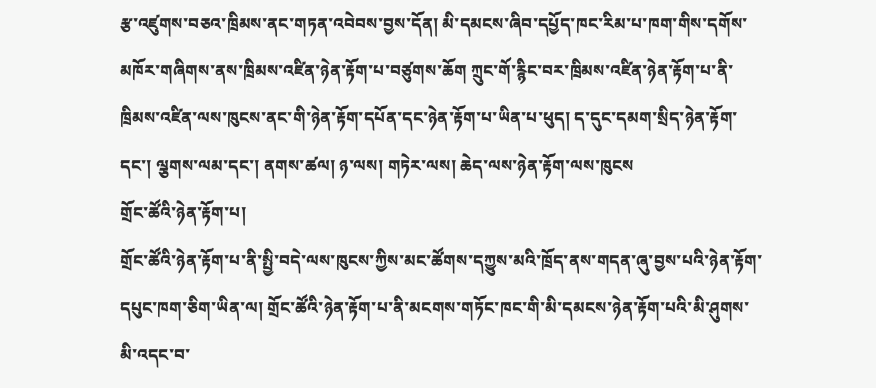རྩ་འཛུགས་བཅའ་ཁྲིམས་ནང་གཏན་འབེབས་བྱས་དོན། མི་དམངས་ཞིབ་དཔྱོད་ཁང་རིམ་པ་ཁག་གིས་དགོས་མཁོར་གཞིགས་ནས་ཁྲིམས་འཛིན་ཉེན་རྟོག་པ་བཙུགས་ཆོག ཀྲུང་གོ་རྙིང་བར་ཁྲིམས་འཛིན་ཉེན་རྟོག་པ་ནི་ཁྲིམས་འཛིན་ལས་ཁུངས་ནང་གི་ཉེན་རྟོག་དཔོན་དང་ཉེན་རྟོག་པ་ཡིན་པ་ཕུད། ད་དུང་དམག་སྲིད་ཉེན་རྟོག་དང་། ལྕགས་ལམ་དང་། ནགས་ཚལ། ཉ་ལས། གཏེར་ལས། ཆེད་ལས་ཉེན་རྟོག་ལས་ཁུངས
གྲོང་ཚོའི་ཉེན་རྟོག་པ།
གྲོང་ཚོའི་ཉེན་རྟོག་པ་ནི་སྤྱི་བདེ་ལས་ཁུངས་ཀྱིས་མང་ཚོགས་དཀྱུས་མའི་ཁྲོད་ནས་གདན་ཞུ་བྱས་པའི་ཉེན་རྟོག་དཔུང་ཁག་ཅིག་ཡིན་ལ། གྲོང་ཚོའི་ཉེན་རྟོག་པ་ནི་མངགས་གཏོང་ཁང་གི་མི་དམངས་ཉེན་རྟོག་པའི་མི་ཤུགས་མི་འདང་བ་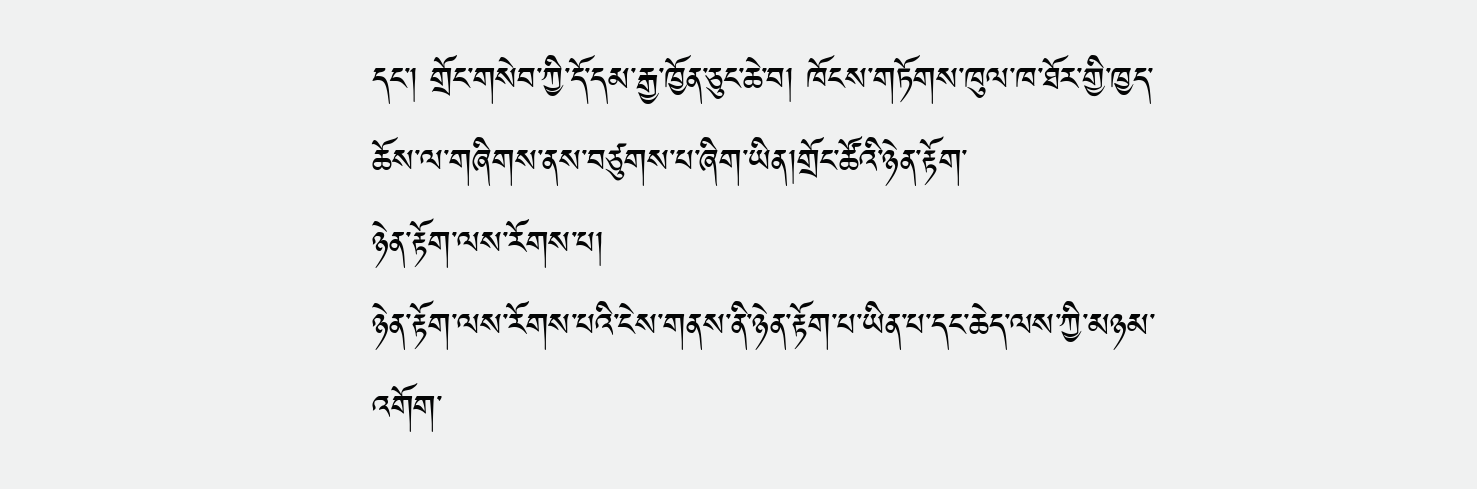དང་། གྲོང་གསེབ་ཀྱི་དོ་དམ་རྒྱ་ཁྱོན་ཅུང་ཆེ་བ། ཁོངས་གཏོགས་ཁུལ་ཁ་ཐོར་གྱི་ཁྱད་ཆོས་ལ་གཞིགས་ནས་བཙུགས་པ་ཞིག་ཡིན།གྲོང་ཚོའི་ཉེན་རྟོག་
ཉེན་རྟོག་ལས་རོགས་པ།
ཉེན་རྟོག་ལས་རོགས་པའི་ངེས་གནས་ནི་ཉེན་རྟོག་པ་ཡིན་པ་དང་ཆེད་ལས་ཀྱི་མཉམ་འགོག་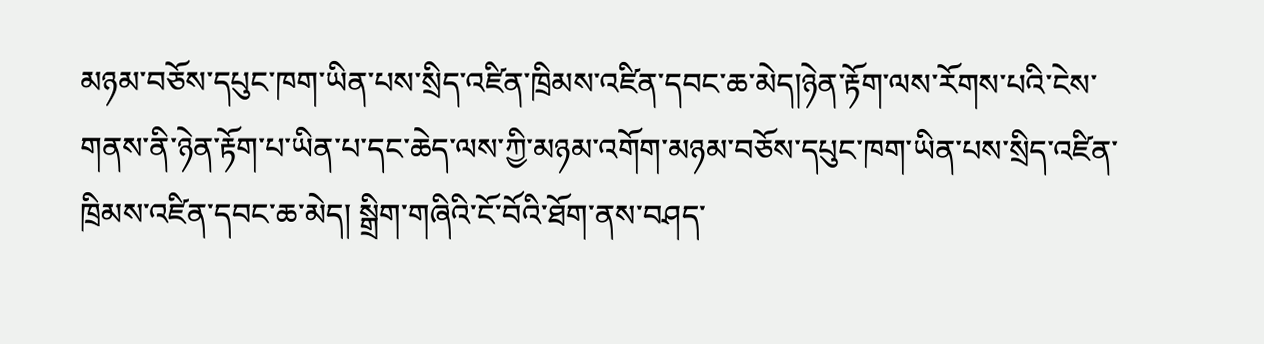མཉམ་བཅོས་དཔུང་ཁག་ཡིན་པས་སྲིད་འཛིན་ཁྲིམས་འཛིན་དབང་ཆ་མེད།ཉེན་རྟོག་ལས་རོགས་པའི་ངེས་གནས་ནི་ཉེན་རྟོག་པ་ཡིན་པ་དང་ཆེད་ལས་ཀྱི་མཉམ་འགོག་མཉམ་བཅོས་དཔུང་ཁག་ཡིན་པས་སྲིད་འཛིན་ཁྲིམས་འཛིན་དབང་ཆ་མེད། སྒྲིག་གཞིའི་ངོ་བོའི་ཐོག་ནས་བཤད་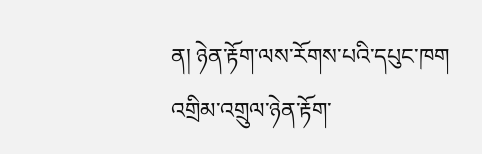ན། ཉེན་རྟོག་ལས་རོགས་པའི་དཔུང་ཁག
འགྲིམ་འགྲུལ་ཉེན་རྟོག་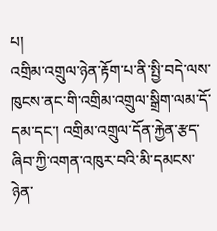པ།
འགྲིམ་འགྲུལ་ཉེན་རྟོག་པ་ནི་སྤྱི་བདེ་ལས་ཁུངས་ནང་གི་འགྲིམ་འགྲུལ་སྒྲིག་ལམ་དོ་དམ་དང་། འགྲིམ་འགྲུལ་དོན་རྐྱེན་རྩད་ཞིབ་ཀྱི་འགན་འཁུར་བའི་མི་དམངས་ཉེན་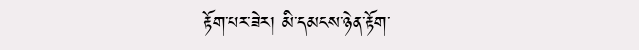རྟོག་པར་ཟེར། མི་དམངས་ཉེན་རྟོག་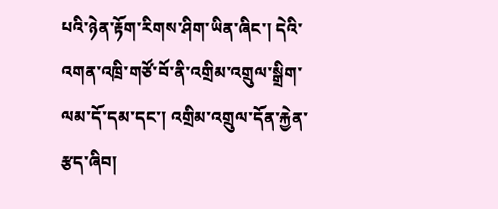པའི་ཉེན་རྟོག་རིགས་ཤིག་ཡིན་ཞིང་། དེའི་འགན་འཁྲི་གཙོ་བོ་ནི་འགྲིམ་འགྲུལ་སྒྲིག་ལམ་དོ་དམ་དང་། འགྲིམ་འགྲུལ་དོན་རྐྱེན་རྩད་ཞིབ།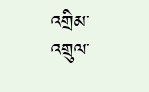འགྲིམ་འགྲུལ་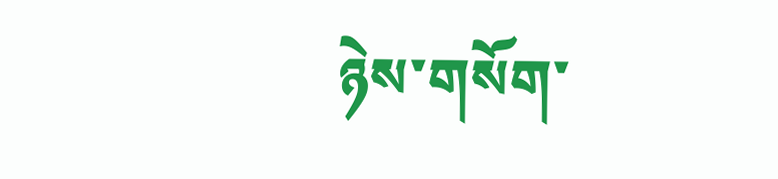ཉེས་གསོག་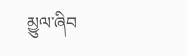མྱུལ་ཞིབ